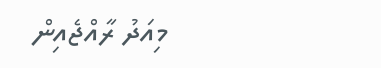މިއަދު ރާއްޖެއިން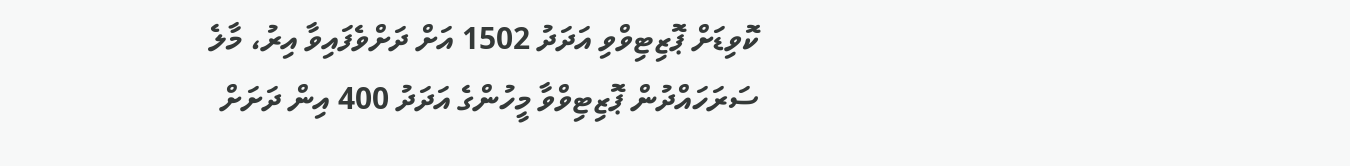ކޮވިޑަށް ޕޮޒިޓިވްވި އަދަދު 1502 އަށް ދަށްވެފައިވާ އިރު، މާލެ ސަރަހައްދުން ޕޮޒިޓިވްވާ މީހުންގެ އަދަދު 400 އިން ދަށަށް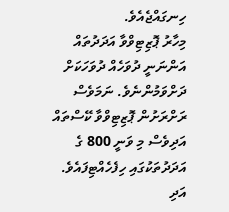ހިނގައްޖެއެވެ.
މިހާރު ޕޮޒިޓިވްވާ އަދަދުތައް އަންނަނީ ދުވަހެއް ދުވަހަކަށް ދަށްވަމުންނެވެ. ނަމަވެސް ރަށްރަށުން ޕޮޒިޓިވްވާ ކޭސްތައް އަދިވެސް މި ވަނީ 800 ގެ އަދަދުތަކުގައި ހިފެހެއްޓިފައެވެ. އަދި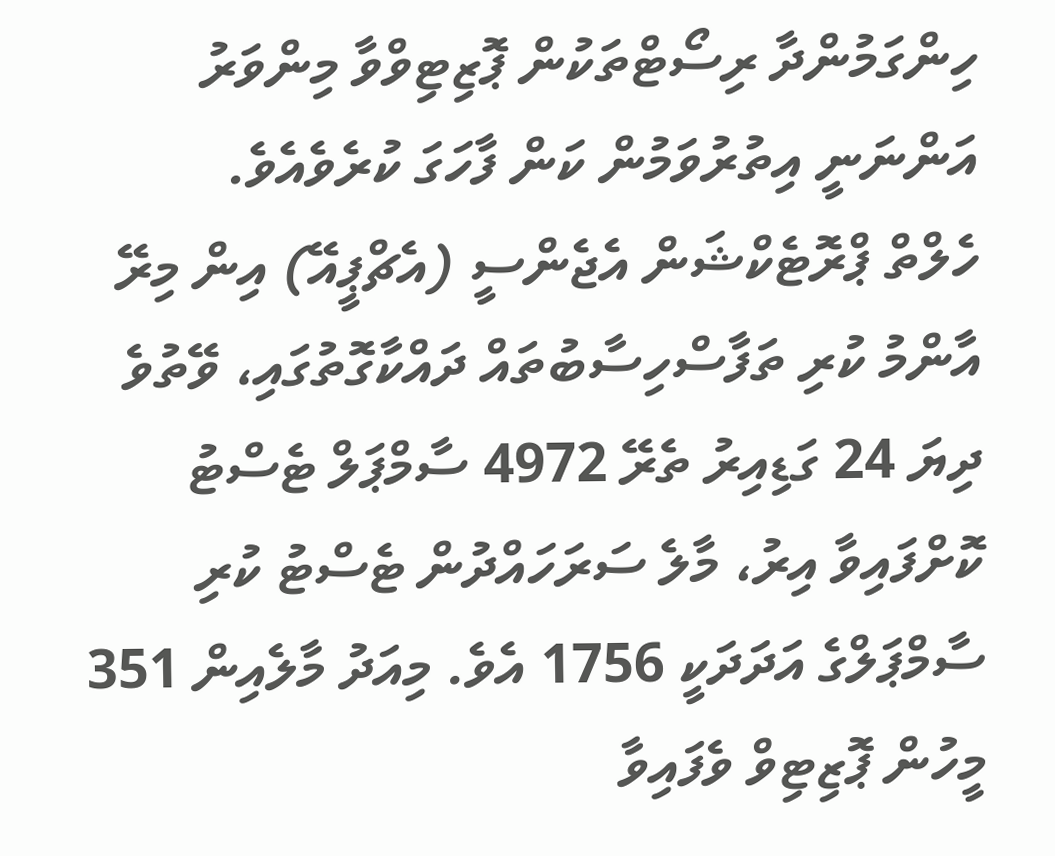ހިންގަމުންދާ ރިސޯޓްތަކުން ޕޮޒިޓިވްވާ މިންވަރު އަންނަނީ އިތުރުވަމުން ކަން ފާހަގަ ކުރެވެއެވެ.
ހެލްތް ޕްރޮޓެކްޝަން އެޖެންސީ (އެޗްޕީއޭ) އިން މިރޭ އާންމު ކުރި ތަފާސްހިސާބުތައް ދައްކާގޮތުގައި، ވޭތުވެ ދިޔަ 24 ގަޑިއިރު ތެރޭ 4972 ސާމްޕަލް ޓެސްޓު ކޮށްފައިވާ އިރު، މާލެ ސަރަހައްދުން ޓެސްޓު ކުރި ސާމްޕަލްގެ އަދަދަކީ 1756 އެވެ. މިއަދު މާލެއިން 351 މީހުން ޕޮޒިޓިވް ވެފައިވާ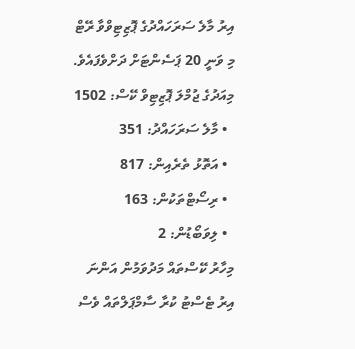އިރު މާލެ ސަރަހައްދުގެ ޕޮޒިޓިވްވާ ރޭޓް މި ވަނީ 20 ޕަސެންޓަށް ދަށްވެފައެވެ.
މިއަދުގެ ޖުމްލަ ޕޮޒިޓިވް ކޭސް: 1502
  • މާލެ ސަރަހައްދު: 351
  • އަތޮޅު ތެރެއިން: 817
  • ރިސޯޓްތަކުން: 163
  • ލިވަބޯޑުން: 2
މިހާރު ކޭސްތައް މަދުވަމުން އަންނަ އިރު ޓެސްޓު ކުރާ ސާމްޕަލްތައް ވެސް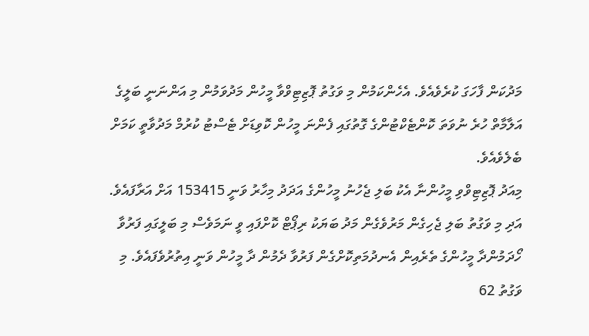މަދުކަން ފާހަގަ ކުރެވެއެވެ. އެހެންކަމުން މި ވަގުތު ޕޮޒިޓިވްވާ މީހުން މަދުވަމުން މި އަންނަނީ ބަލީގެ އަލާމާތް ހުރެ ނުވަތަ ކޮންޓެކްޓުންގެ ގޮތުގައި ފެންނަ މީހުން ކޮވިޑަށް ޓެސްޓު ކުރުމް މަދުވާތީ ކަމަށް ބެލެވެއެވެ.
މިއަދު ޕޮޒިޓިވްވި މީހުންނާ އެކު ބަލި ޖެހުނު މީހުންގެ އަދަދު މިހާރު ވަނީ 153415 އަށް އަރާފައެވެ. އަދި މި ވަގުތު ބަލި ޖެހިގެން މަރުވެގެން މަދު ބަޔަކު ރިޕޯޓް ކޮށްފައި ވީ ނަމަވެސް މި ބަލީގައި ފަރުވާ ހޯދަމުންދާ މީހުންގެ ތެރެއިން އެނދުމަތިކޮށްގެން ފަރުވާ ދެމުން ދާ މީހުން ވަނީ އިތުރުވެފައެވެ. މި ވަގުތު 62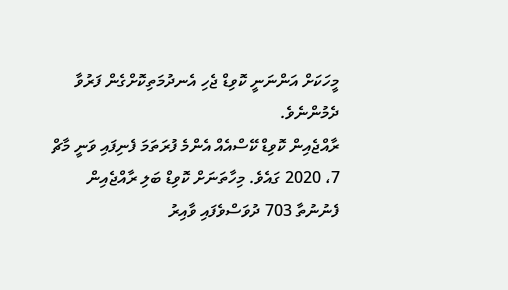މީހަކަށް އަންނަނީ ކޮވިޑް ޖެހި އެނދުމަތިކޮށްގެން ފަރުވާ ދެމުންނެވެ.
ރާއްޖެއިން ކޮވިޑް ކޭސްއެއް އެންމެ ފުރަތަމަ ފެނިފައި ވަނީ މާޗް 7، 2020 ގައެވެ. މިހާތަނަށް ކޮވިޑް ބަލި ރާއްޖެއިން ފެނުނުތާ 703 ދުވަސްވެފައި ވާއިރު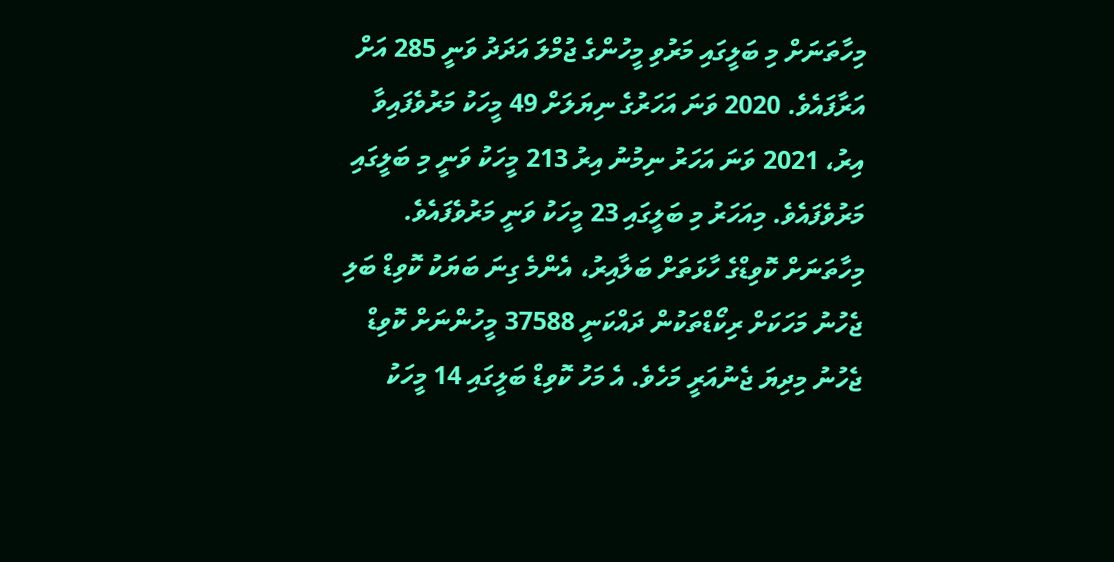މިހާތަނަށް މި ބަލީގައި މަރުވި މީހުންގެ ޖުމްލަ އަދަދު ވަނީ 285 އަށް އަރާފައެވެ. 2020 ވަނަ އަހަރުގެ ނިޔަލަށް 49 މީހަކު މަރުވެފައިވާ އިރު، 2021 ވަނަ އަހަރު ނިމުނު އިރު 213 މީހަކު ވަނީ މި ބަލީގައި މަރުވެފައެވެ. މިއަހަރު މި ބަލީގައި 23 މީހަކު ވަނީ މަރުވެފައެވެ.
މިހާތަނަށް ކޮވިޑްގެ ހާޅަތަށް ބަލާއިރު، އެންމެ ގިނަ ބަޔަކު ކޮވިޑް ބަލި ޖެހުނު މަހަކަށް ރިކޯޑްތަކުން ދައްކަނީ 37588 މީހުންނަށް ކޮވިޑް ޖެހުނު މިދިޔަ ޖެނުއަރީ މަހެވެ. އެ މަހު ކޮވިޑް ބަލީގައި 14 މީހަކު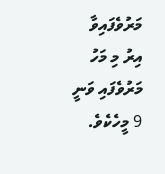މަރުވެފައިވާ އިރު މި މަހު މަރުވެފައި ވަނީ 9 މީހެކެވެ.